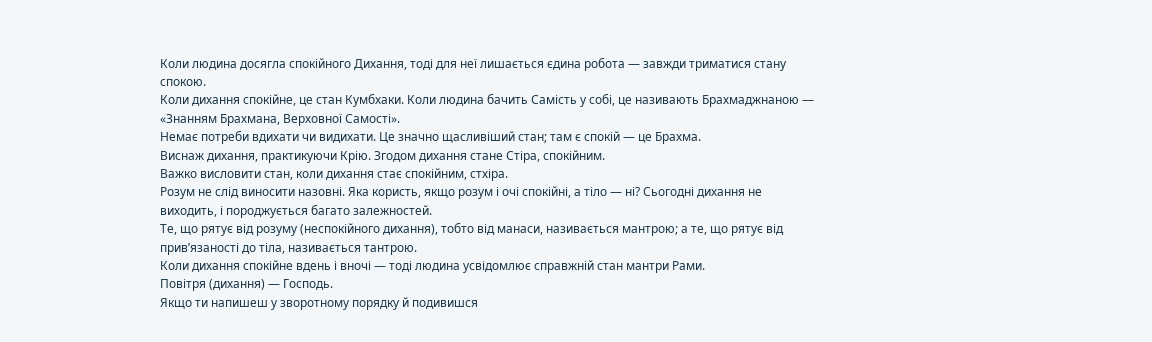Коли людина досягла спокійного Дихання, тоді для неї лишається єдина робота — завжди триматися стану спокою.
Коли дихання спокійне, це стан Кумбхаки. Коли людина бачить Самість у собі, це називають Брахмаджнаною — «Знанням Брахмана, Верховної Самості».
Немає потреби вдихати чи видихати. Це значно щасливіший стан; там є спокій — це Брахма.
Виснаж дихання, практикуючи Крію. Згодом дихання стане Стіра, спокійним.
Важко висловити стан, коли дихання стає спокійним, стхіра.
Розум не слід виносити назовні. Яка користь, якщо розум і очі спокійні, а тіло — ні? Сьогодні дихання не виходить, і породжується багато залежностей.
Те, що рятує від розуму (неспокійного дихання), тобто від манаси, називається мантрою; а те, що рятує від прив’язаності до тіла, називається тантрою.
Коли дихання спокійне вдень і вночі — тоді людина усвідомлює справжній стан мантри Рами.
Повітря (дихання) — Господь.
Якщо ти напишеш у зворотному порядку й подивишся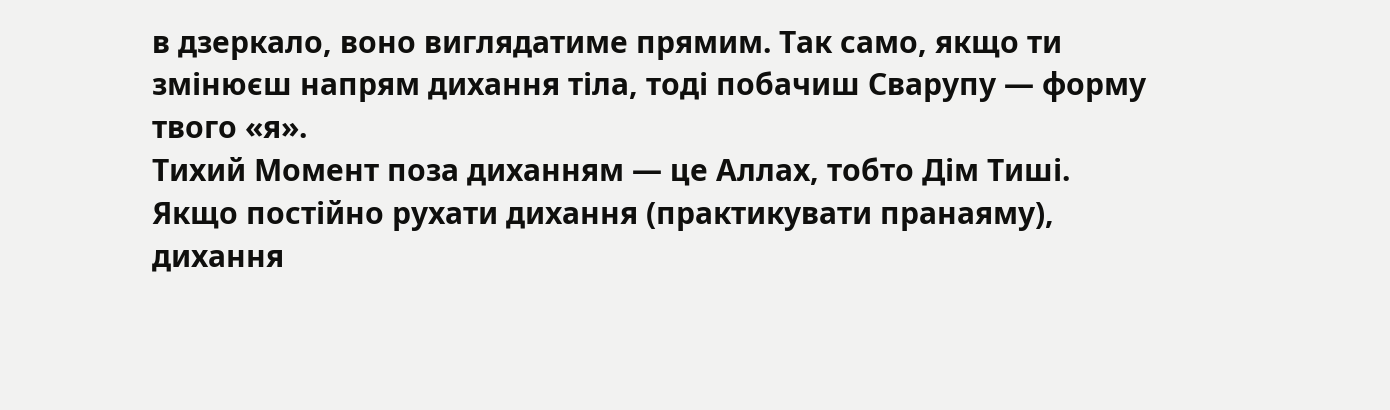в дзеркало, воно виглядатиме прямим. Так само, якщо ти змінюєш напрям дихання тіла, тоді побачиш Сварупу — форму твого «я».
Тихий Момент поза диханням — це Аллах, тобто Дім Тиші.
Якщо постійно рухати дихання (практикувати пранаяму), дихання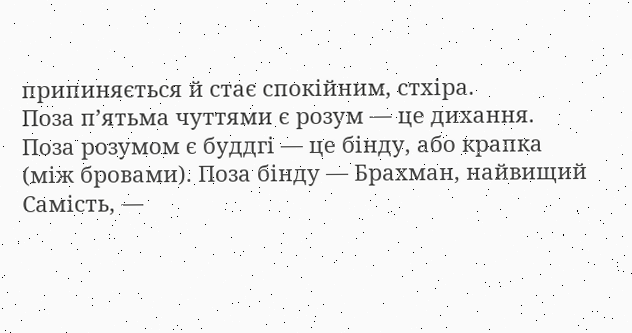припиняється й стає спокійним, стхіра.
Поза п’ятьма чуттями є розум — це дихання. Поза розумом є буддгі — це бінду, або крапка (між бровами). Поза бінду — Брахман, найвищий Самість, —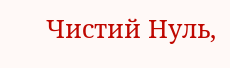Чистий Нуль,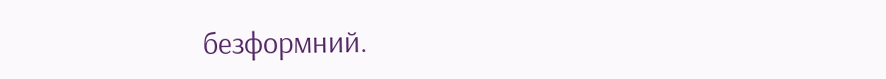безформний.